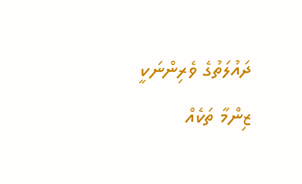ދައުލަތުގެ ވެރިންނަކީ ޒިންމާ ތަކެއް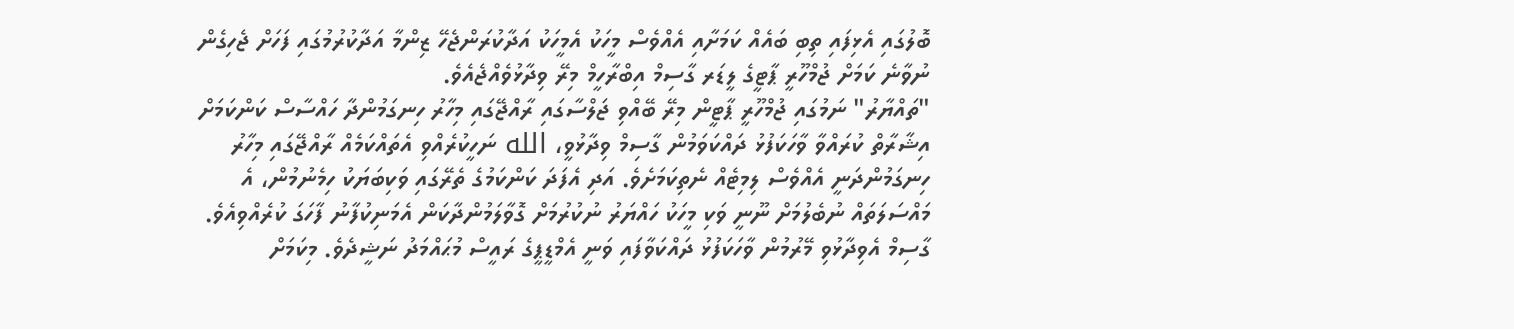ބޮލުގައި އެޅިފައި ތިބި ބައެއް ކަމަށާއި އެއްވެސް މީހަކު އެމީހަކު އަދާކުރަންޖެހޭ ޒިންމާ އަދާކުރުމުގައި ފަހަށް ޖެހިގެން ނުވާނެ ކަމަށް ޖުމްހޫރީ ޕާޓީގެ ލީޑަރ ގާސިމް އިބްރާހީމް މިރޭ ވިދާޅުވެއްޖެއެވެ.
"ތައްޔާރު" ނަމުގައި ޖުމްހޫރީ ޕާޓީން މިރޭ ބޭއްވި ޖަލްސާގައި ރާއްޖޭގައި މިހާރު ހިނގަމުންދާ ހައްސާސް ކަންކަމަށް އިޝާރާތް ކުރައްވާ ވާހަކަފުޅު ދައްކަވަމުން ގާސިމް ވިދާޅުވީ، الله ނަހީކުރެއްވި އެތައްކަމެއް ރާއްޖޭގައި މިހާރު ހިނގަމުންދަނީ އެއްވެސް ލިމިޓެއް ނެތިކަމަށެވެ. އަދި އެފަދަ ކަންކަމުގެ ތެރޭގައި ވަކިބަޔަކު ހިމެނުމުން، އެ މައްސަލަތައް ނުބެލުމަށް ނޫނީ ވަކި މީހަކު ހައްޔަރު ނުކުރުމަށް ގޮވާލަމުންދާކަން އެމަނިކުފާނު ފާހަގަ ކުރެއްވިއެވެ.
ގާސިމް އެވިދާޅުވި މޭރުމުން ވާހަކަފުޅު ދައްކަވާފައި ވަނީ އެމްޑީޕީގެ ރައީސް މުޙައްމަދު ނަޝީދެވެ. މިކަމަށް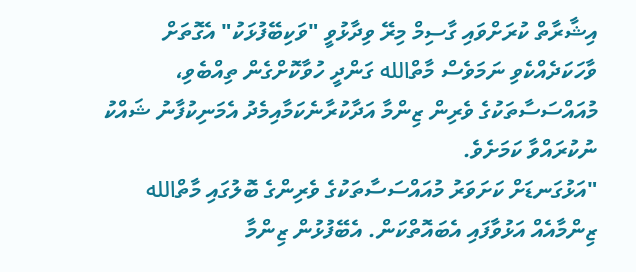އިޝާރާތް ކުރަށްވައި ގާސިމް މިރޭ ވިދާޅުވީ "ވަކިބޭފުޅަކު" އެގޮތަށް ވާހަކަދެއްކެވި ނަމަވެސް މާތްالله ގަންދީ ހުވާކޮށްގެން ތިއްބެވި، މުއައްސަސާތަކުގެ ވެރިން ޒިންމާ އަދާކުރާނެކަމާއިމެދު އެމަނިކުފާނު ޝައްކު ނުކުރައްވާ ކަމަށެވެ.
"އަޅުގަނޑަށް ކަށަވަރު މުއައްސަސާތަކުގެ ވެރިންގެ ބޮލުގައި މާތްالله ޒިންމާއެއް އަޅުވާފައި އެބައޮތްކަން. އެބޭފުޅުން ޒިންމާ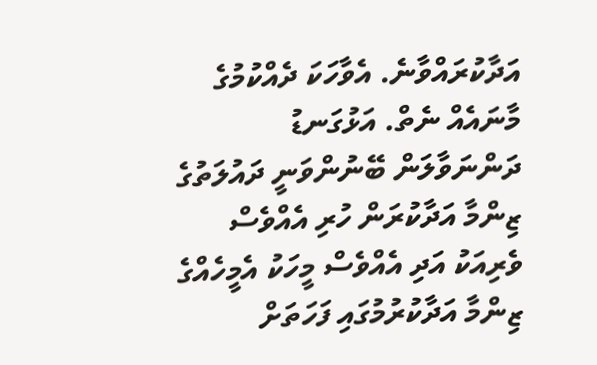އަދާކުރައްވާނެ. އެވާހަކަ ދެއްކުމުގެ މާނައެއް ނެތް. އަޅުގަނޑު ދަންނަވާލަން ބޭނުންވަނީ ދައުލަތުގެ ޒިންމާ އަދާކުރަން ހުރި އެއްވެސް ވެރިއަކު އަދި އެއްވެސް މީހަކު އެމީހެއްގެ ޒިންމާ އަދާކުރުމުގައި ފަހަތަށް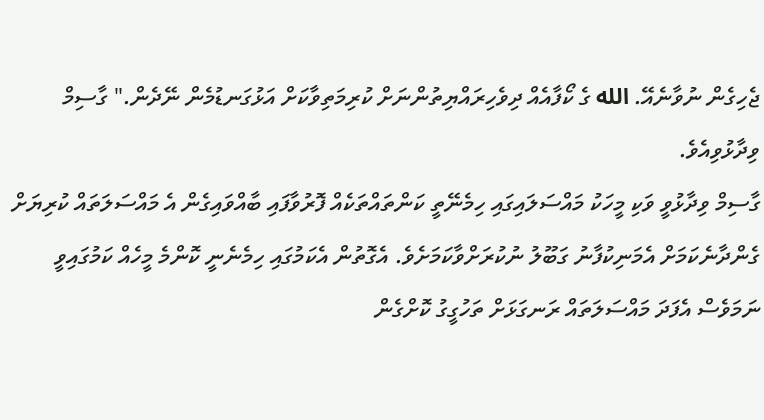ޖެހިގެން ނުވާނެއޭ. الله ގެ ކޯފާއެއް ދިވެހިރައްޔިތުންނަށް ކުރިމަތިވާކަށް އަޅުގަނޑުމެން ނޭދެން." ގާސިމް ވިދާޅުވިއެވެ.
ގާސިމް ވިދާޅުވީ ވަކި މީހަކު މައްސަލައިގައި ހިމެނޭތީ ކަންތައްތަކެއް ފޮރުވާފައި ބާއްވައިގެން އެ މައްސަލަތައް ކުރިޔަށް ގެންދާނެކަމަށް އެމަނިކުފާނު ގަބޫލު ނުކުރަށްވާކަމަށެވެ. އެގޮތުން އެކަމުގައި ހިމެނެނީ ކޮންމެ މީހެއް ކަމުގައިވީ ނަމަވެސް އެފަދަ މައްސަލަތައް ރަނގަޅަށް ތަހުގީގު ކޮށްގެން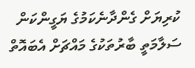ކުރިޔަށް ގެންދާނެކަމުގެ ޔަގީންކަން ސަލާމަތީ ބާރުތަކުގެ މައްޗަށް އެބައޮތް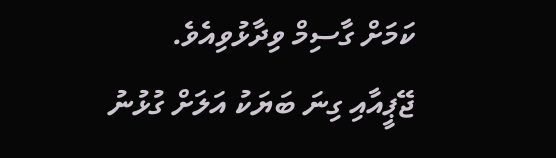ކަމަށް ގާސިމް ވިދާޅުވިއެވެ.
ޖޭޕީއާއި ގިނަ ބަޔަކު އަލަށް ގުޅުނު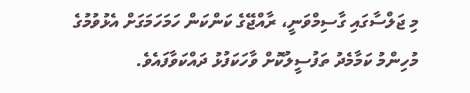މި ޖަލްސާގައި ގާސިމްވަނީ، ރާއްޖޭގެ ކަންކަން ހަމަހަމަގަށް އެޅުވުމުގެ މުހިންމު ކަމާމެދު ތަފުސީލުކޮށް ވާހަކަފުޅު ދައްކަވާފައެވެ.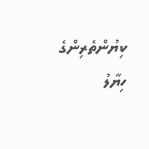ކިޔުންތެރިންގެ ހިޔާލު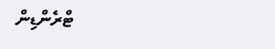ޓްރެންޑިން